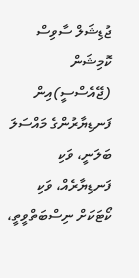ޖުޑިޝަލް ސާވިސް ކޮމިޝަން (ޖޭއެސްސީ)އިން ފަނޑިޔާރުންގެ މައްސަލަ ބަލަނީ، ވަކި ފަނޑިޔާރެއް، ވަކި ކޯޓަކަށް ނިސްބަތްވީތީ،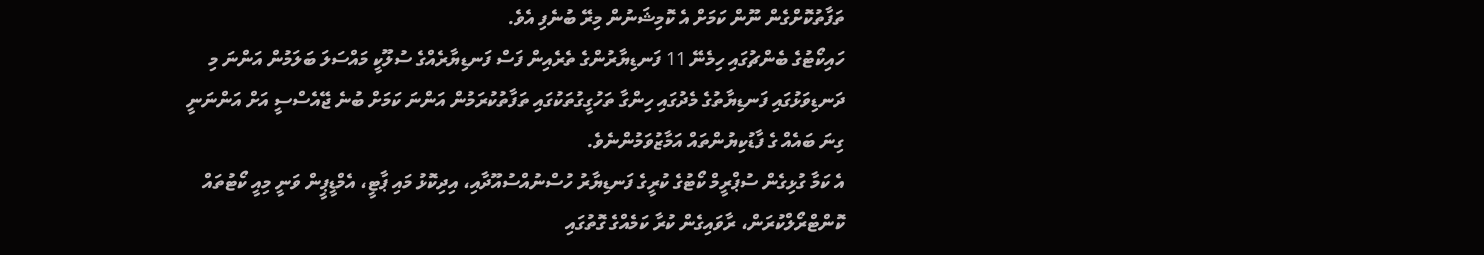ތަފާތުކޮށްގެން ނޫން ކަމަށް އެ ކޮމިޝަނުން މިރޭ ބުނެފި އެވެ.
ހައިކޯޓުގެ ބެންޗުގައި ހިމެނޭ 11 ފަނޑިޔާރުންގެ ތެރެއިން ފަސް ފަނޑިޔާރެއްގެ ސުލޫކީ މައްސަލަ ބަލަމުން އަންނަ މި ދަނޑިވަޅުގައި ފަނޑިޔާތުގެ މެދުގައި ހިންގާ ތަހުގީގުތަކުގައި ތަފާތުކުރަމުން އަންނަ ކަމަށް ބުނެ ޖޭއެސްސީ އަށް އަންނަނީ ގިނަ ބައެއް ގެ ފާޑުކިޔުންތައް އަމާޒުވަމުންނެވެ.
އެ ކަމާ ގުޅިގެން ސުޕްރީމް ކޯޓުގެ ކުރީގެ ފަނޑިޔާރު ހުސްނުއްސުއޫދާއި، އިދިކޮޅު މައި ޕާޓީ، އެމްޑީޕީން ވަނީ މިއީ ކޯޓުތައް ކޮންޓްރޯލްކުރަން، ރާވައިގެން ކުރާ ކަމެއްގެ ގޮތުގައި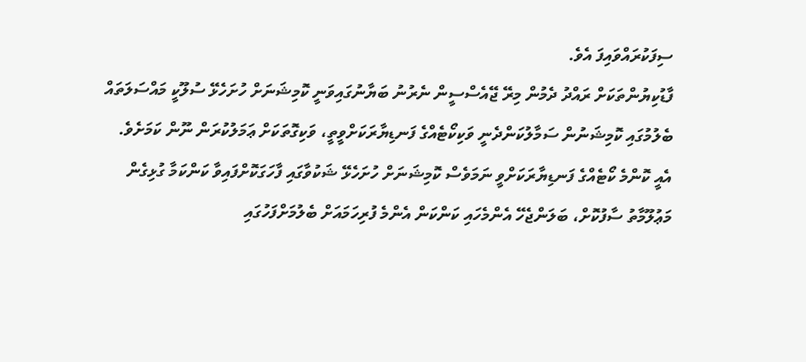ސިފަކުރައްވައިފަ އެވެ.
ފާޑުކިޔުންތަކަށް ރައްދު ދެމުން މިރޭ ޖޭއެސްސީން ނެރުނު ބަޔާނުގައިވަނީ ކޮމިޝަނަށް ހުށަހެޅޭ ސުލޫކީ މައްސަލަތައް ބެލުމުގައި ކޮމިޝަނުން ސަމާލުކަންދެނީ ވަކިކޯޓެއްގެ ފަނޑިޔާރަކަށްވީތީ، ވަކިގޮތަކަށް ޢަމަލުކުރަން ނޫން ކަމަށެވެ.
އެއީ ކޮންމެ ކޯޓެއްގެ ފަނޑިޔާރަކަށްވީ ނަމަވެސް ކޮމިޝަނަށް ހުށަހެޅޭ ޝަކުވާގައި ފާހަގަކޮށްފައިވާ ކަންކަމާ ގުޅިގެން މަޢުލޫމާތު ސާފުކޮށް، ބަލަންޖެހޭ އެންމެހައި ކަންކަން އެންމެ ފުރިހަމައަށް ބެލުމަށްފަހުގައި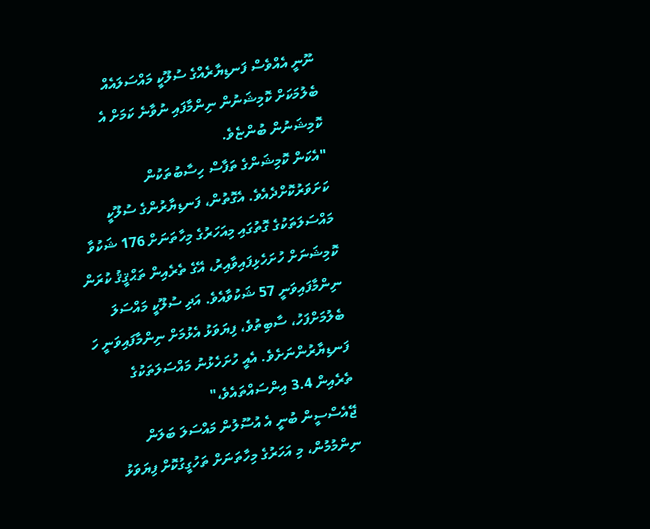ނޫނީ އެއްވެސް ފަނޑިޔާރެއްގެ ސުލޫކީ މައްސަލައެއް ބެލުމަކަށް ކޮމިޝަނުން ނިންމާފައި ނުވާނެ ކަމަށް އެ ކޮމިޝަނުން ބުންޏެވެ.
"އެކަން ކޮމިޝަންގެ ތަފާސް ހިސާބުތަކުން ކަށަވަރުކޮށްދެއެވެ. އެގޮތުން، ފަނޑިޔާރުންގެ ސުލޫކީ މައްސަލަތަކުގެ ގޮތުގައި މިއަހަރުގެ މިހާތަނަށް 176 ޝަކުވާ ކޮމިޝަނަށް ހުށަހެޅިފައިވާއިރު، އޭގެ ތެރެއިން ތަޙްޤީޤު ކުރަން ނިންމާފައިވަނީ 57 ޝަކުވާއެވެ. އަދި ސުލޫކީ މައްސަލަ ބެލުމަށްފަހު، ސާބިތުވެ، ފިޔަވަޅު އެޅުމަށް ނިންމާފައިވަނީ ހަ ފަނޑިޔާރުންނަށެވެ. އެއީ ހުށަހެޅުނު މައްސަލަތަކުގެ ތެރެއިން 3.4 އިންސައްތައެވެ،"
ޖޭއެސްސީން ބުނީ އެ އުސޫލުން މައްސަލަ ބަލަން ނިންމުމުން، މި އަހަރުގެ މިހާތަނަށް ތަހުގީގުކޮށް ފިޔަވަޅު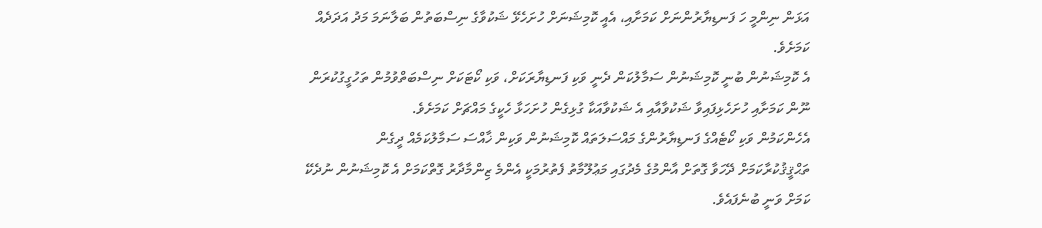އަޅަން ނިންމީ ހަ ފަނޑިޔާރުންނަށް ކަމަށާއި، އެއީ ކޮމިޝަނަށް ހުށަހެޅޭ ޝަކުވާގެ ނިސްބަތުން ބަލާނަމަ މަދު އަދަދެއް ކަމަށެވެ.
އެ ކޮމިޝަނުން ބުނީ ކޮމިޝަނުން ސަމާލުކަން ދެނީ ވަކި ފަނޑިޔާރަކަށް، ވަކި ކޯޓަކަށް ނިސްބަތްވުމުން ތަހުގީގުކުރަން ނޫން ކަމަށާއި ހުށަހެޅިފައިވާ ޝަކުވާއާއި އެ ޝަކުވާއަކާ ގުޅިގެން ހުށަހަޅާ ހެކީގެ މައްޗަށް ކަމަށެވެ.
އެހެންކަމުން ވަކި ކޯޓެއްގެ ފަނޑިޔާރުންގެ މައްސަލަތައް ކޮމިޝަނުން ވަކިން ޚާއްސަ ސަމާލުކަމެއް ދީގެން ތަޙްޤީޤުކުރާކަމަށް ދޭހަވާ ގޮތަށް އާންމުގެ މެދުގައި މަޢުލޫމާތު ފެތުރުމަކީ އެންމެ ޒިންމާދާރު ގޮތްކަމަށް އެ ކޮމިޝަނުން ނުދެކޭ ކަމަށް ވަނީ ބުނެފައެވެ.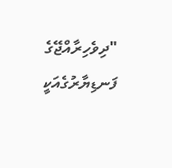"ދިވެހިރާއްޖޭގެ ފަނޑިޔާރުގެއަކީ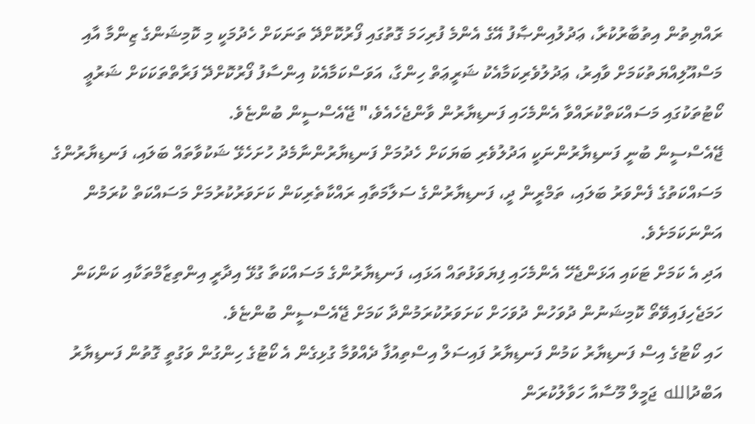ރައްޔިތުން އިތުބާރުކުރާ، ޢަދުލުއިންޞާފު އޭގެ އެންމެ ފުރިހަމަ ގޮތުގައި ފޯރުކޮށްދޭ ތަނަކަށް ހެދުމަކީ މި ކޮމިޝަންގެ ޒިންމާ އާއި މަސްއޫލިއްޔަތުކަމަށް ވާއިރު، ޢަދުލުވެރިކަމާއެކު ޝަރީޢަތް ހިންގާ، އަވަސްކަމާއެކު އިންސާފު ފޯރުކޮށްދޭ ފަރާތްތަކަކަށް ޝަރުޢީ ކޯޓުތަކުގައި މަސައްކަތްކުރައްވާ އެންމެހައި ފަނޑިޔާރުން ވާންޖެހެއެވެ،" ޖޭއެސްސީން ބުންޏެވެ.
ޖޭއެސްސީން ބުނީ ފަނޑިޔާރުންނަކީ އަދުލުވެރި ބަޔަކަށް ހެދުމަށް ފަނޑިޔާރުންނާމެދު ހުށަހެޅޭ ޝަކުވާތައް ބަލައި، ފަނޑިޔާރުންގެ މަސައްކަތުގެ ފެންވަރު ބަލައި، ތަމްރީން ދީ، ފަނޑިޔާރުންގެ ސަލާމަތާއި ރައްކާތެރިކަން ކަށަވަރުކުރުމަށް މަސައްކަތް ކުރަމުން އަންނަކަމަށެވެ.
އަދި އެ ކަމަށް ޓަކައި އަޅަންޖެހޭ އެންމެހައި ފިޔަވަޅުތައް އަޅައި، ފަނޑިޔާރުންގެ މަސައްކަތާ ގުޅޭ އިދާރީ އިންތިޒާމްތަކާއި ކަންކަން ހަމަޖެހިފައިވޭތޯ ކޮމިޝަނުން ދުވަހުން ދުވަހަށް ކަށަވަރުކުރަމުންދާ ކަމަށް ޖޭއެސްސީން ބުންޏެވެ.
ހައި ކޯޓުގެ އިސް ފަނޑިޔާރު ކަމުން ފަނޑިޔާރު ފައިސަލް އިސްތިއުފާ ދެއްވުމާ ގުޅިގެން އެ ކޯޓުގެ ހިންގުން ވަގުތީ ގޮތުން ފަނޑިޔާރު އަބްދުالله ޖަމީލް މޫސާއާ ހަވާލުކުރަން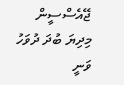ޖޭއެސްސީން މިދިޔަ ބުދަ ދުވަހު ވަނީ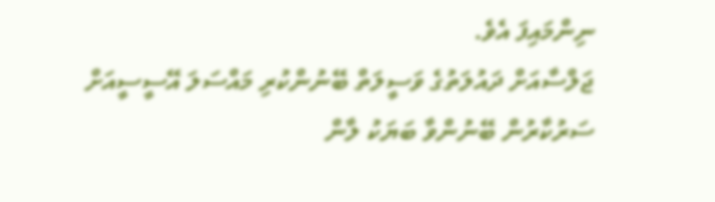ނިންމައިފަ އެވެ.
ޖަލްސާއަށް ދައުލަތުގެ ވަސީލަތް ބޭނުންކުރި މައްސަލަ އޭސީސީއަށް
ސަރުކާރުން ބޭނުންވާ ބަޔަކު ލާން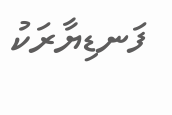ފަނޑިޔާރަކު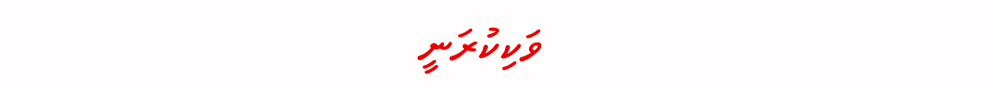ވަކިކުރަނީ